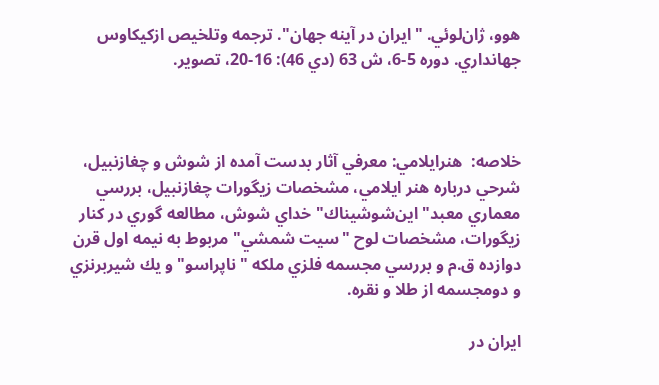هوو، ژان‌لوئي. "ايران در آينه جهان". ترجمه وتلخيص ازكيكاوس جهانداري. دوره 5-6،‌ ش 63 (دي 46): 16-20، تصوير.



خلاصه:  هنرايلامي: معرفي آثار بدست آمده از شوش و چغازنبيل، شرحي درباره هنر ايلامي، مشخصات زيگورات چغازنبيل، بررسي معماري معبد" اين‌شوشيناك" خداي شوش، مطالعه گوري در كنار زيگورات، مشخصات لوح "سيت شمشي" مربوط به نيمه اول قرن دوازده ق.م و بررسي مجسمه فلزي ملكه "ناپراسو" و يك شيربرنزي و دومجسمه از طلا و نقره.

ايران در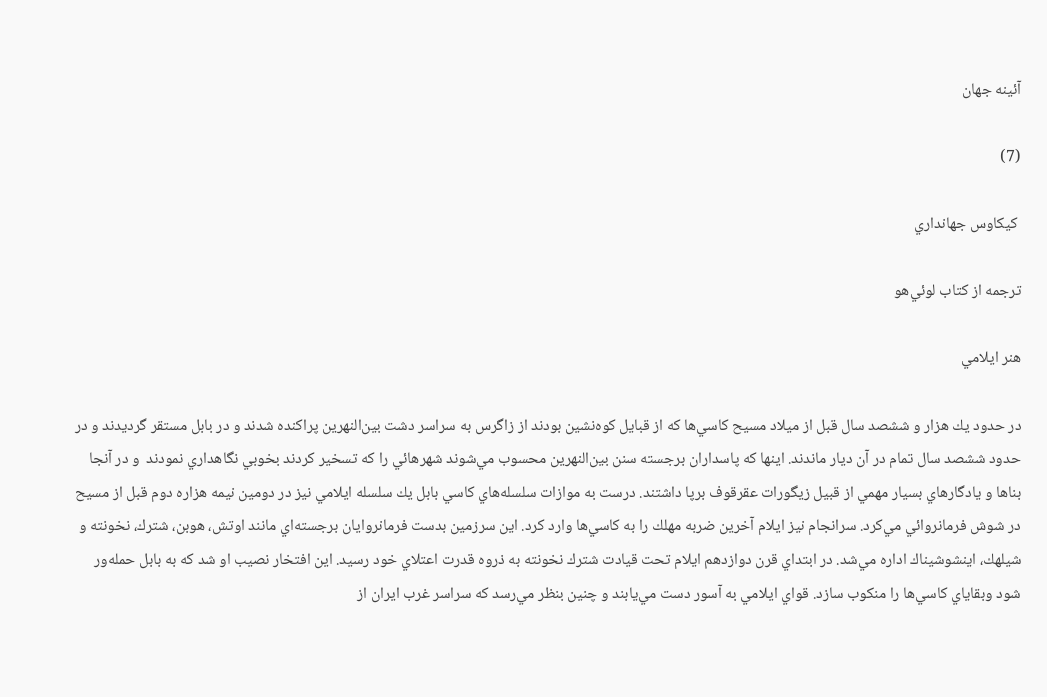آئينه جهان

(7)

 كيكاوس جهانداري

ترجمه از كتاب لوئي‌هو

هنر ايلامي

در حدود يك هزار و ششصد سال قبل از ميلاد مسيح كاسي‌ها كه از قبايل كوه‌نشين بودند از زاگرس به سراسر دشت بين‌النهرين پراكنده شدند و در بابل مستقر گرديدند و در حدود ششصد سال تمام در آن ديار ماندند. اينها كه پاسداران برجسته سنن بين‌النهرين محسوب مي‌شوند شهرهائي را كه تسخير كردند بخوبي نگاهداري نمودند  و در آنجا بناها و يادگارهاي بسيار مهمي از قبيل زيگورات عقرقوف برپا داشتند. درست به موازات سلسله‌هاي كاسي بابل يك سلسله ايلامي نيز در دومين نيمه هزاره دوم قبل از مسيح در شوش فرمانروائي مي‌كرد. سرانجام نيز ايلام آخرين ضربه مهلك را به كاسي‌ها وارد كرد. اين سرزمين بدست فرمانروايان برجسته‌اي مانند اوتش، هوبن، شترك، نخونته و شيلهك، اينشوشيناك اداره مي‌شد. در ابتداي قرن دوازدهم ايلام تحت قيادت شترك نخونته به ذروه قدرت اعتلاي خود رسيد. اين افتخار نصيب او شد كه به بابل حمله‌ور شود وبقاياي كاسي‌ها را منكوب سازد. قواي ايلامي به آسور دست مي‌يابند و چنين بنظر مي‌رسد كه سراسر غرب ايران از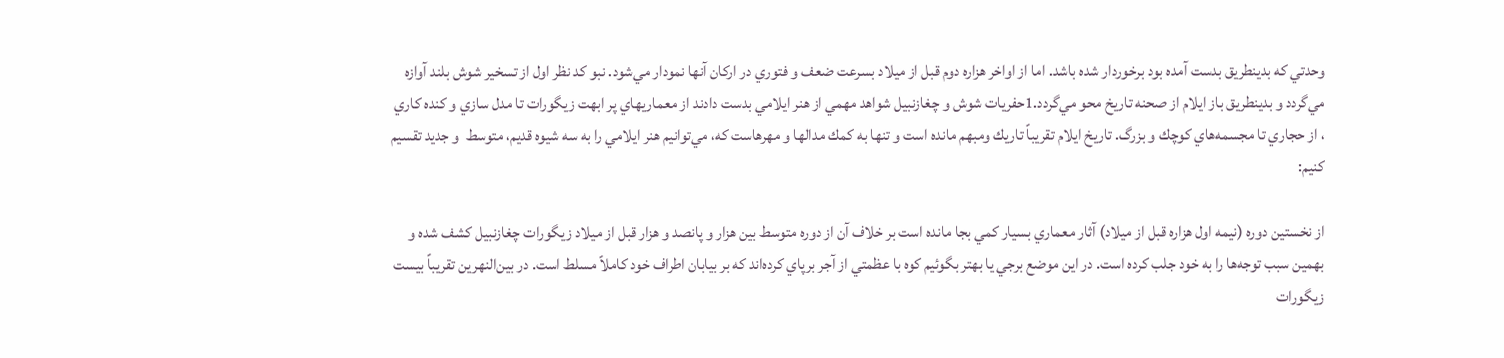وحدتي كه بدينطريق بدست آمده بود برخوردار شده باشد. اما از اواخر هزاره دوم قبل از ميلاد بسرعت ضعف و فتوري در اركان آنها نمودار مي‌شود. نبو كد نظر اول از تسخير شوش بلند آوازه مي‌گردد و بدينطريق باز ايلام از صحنه تاريخ محو مي‌گردد.1حفريات شوش و چغازنبيل شواهد مهمي از هنر ايلامي بدست دادند از معماريهاي پر ابهت زيگورات تا مدل سازي و كنده كاري ، از حجاري تا مجسمه‌هاي كوچك و بزرگ. تاريخ ايلام تقريباً تاريك ومبهم مانده است و تنها به كمك مدالها و مهرهاست كه، مي‌توانيم هنر ايلامي را به سه شيوه قديم، متوسط  و جديد تقسيم كنيم:

از نخستين دوره (نيمه اول هزاره قبل از ميلاد) آثار معماري بسيار كمي بجا مانده است بر خلاف آن از دوره متوسط بين هزار و پانصد و هزار قبل از ميلاد زيگورات چغازنبيل كشف شده و بهمين سبب توجه‌ها را به خود جلب كرده است. در اين موضع برجي يا بهتر بگوئيم كوه با عظمتي از آجر برپاي كرده‌اند كه بر بيابان اطراف خود كاملاً مسلط است. در بين‌النهرين تقريباً بيست زيگورات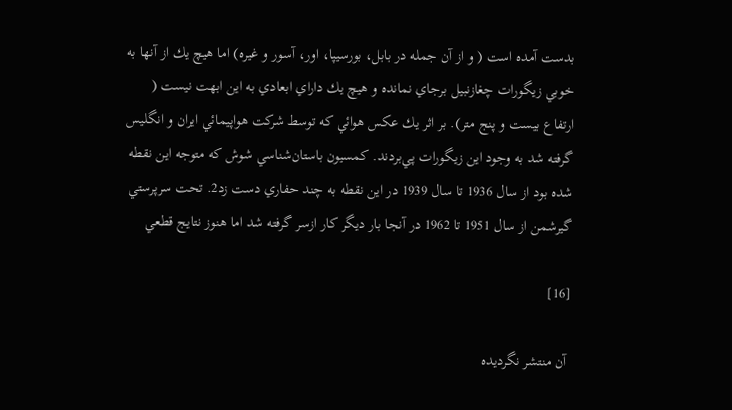بدست آمده است ( و از آن جمله در بابل، بورسيپا، اور، آسور و غيره) اما هيچ يك از آنها به خوبي زيگورات چغازنبيل برجاي نمانده و هيچ يك داراي ابعادي به اين ابهت نيست ( ارتفاع بيست و پنج متر). بر اثر يك عكس هوائي كه توسط شركت هواپيمائي ايران و انگليس گرفته شد به وجود اين زيگورات پي‌بردند. كمسيون باستان‌شناسي شوش كه متوجه اين نقطه شده بود از سال 1936 تا سال 1939 در اين نقطه به چند حفاري دست زد2. تحت سرپرستي گيرشمن از سال 1951 تا 1962 در آنجا بار ديگر كار ازسر گرفته شد اما هنوز نتايج قطعي

[16]

 آن منتشر نگرديده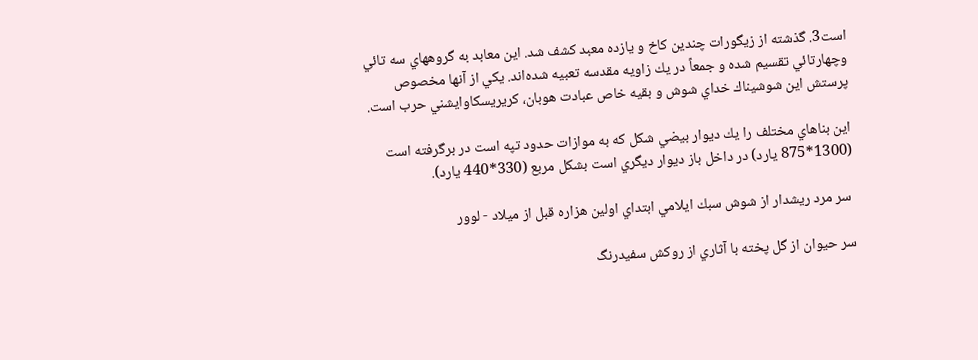است3. گذشته از زيگورات چندين كاخ و يازده معبد كشف شد. اين معابد به گروههاي سه تائي وچهارتائي تقسيم شده و جمعاً در يك زاويه مقدسه تعبيه شده‌اند. يكي از آنها مخصوص پرستش اين شوشيناك خداي شوش و بقيه خاص عبادت هوبان، كريريسكاوايشني حرب است.

اين بناهاي مختلف را يك ديوار بيضي شكل كه به موازات حدود تپه است در برگرفته است (1300*875 يارد) در داخل باز ديوار ديگري است بشكل مربع (330*440 يارد).

 سر مرد ريشدار از شوش سبك ايلامي ابتداي اولين هزاره قبل از ميلاد - لوور

سر حيوان از گل پخته با آثاري از روكش سفيدرنگ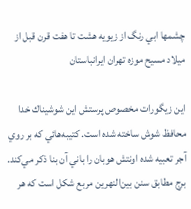چشمها ابي رنگ از زيويه هشت تا هفت قرن قبل از ميلاد مسيح موزه تهران ايرانباستان

اين زيگورات مخصوص پرستش اين شوشيناك خدا محافظ شوش ساخته شده است. كتيبه‌هائي كه بر روي آجر تعبيه شده اونتش هوبان را باني آن بنا ذكر مي‌كند. برج مطابق سنن بين‌النهرين مربع شكل است كه هر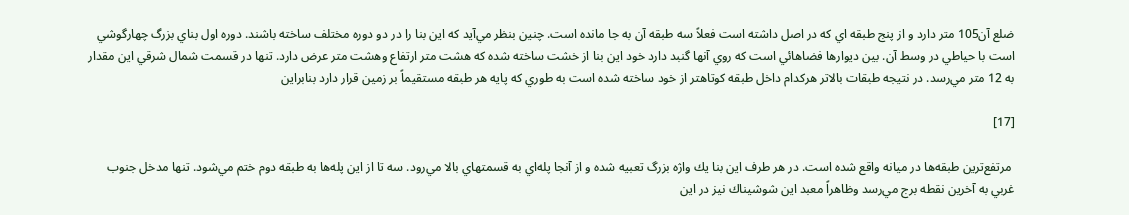ضلع آن105 متر دارد و از پنج طبقه اي که در اصل داشته است فعلاً سه طبقه آن به جا مانده است. چنين بنظر مي‌آيد كه اين بنا را در دو دوره مختلف ساخته باشند. دوره اول بناي بزرگ چهارگوشي است با حياطي در وسط آن. بين ديوارها فضاهائي است كه روي آنها گنبد دارد خود اين بنا از خشت ساخته شده كه هشت متر ارتفاع وهشت متر عرض دارد. تنها در قسمت شمال شرقي اين مقدار به 12 متر مي‌رسد. در نتيجه طبقات بالاتر هركدام داخل طبقه كوتاهتر از خود ساخته شده است به طوري كه پايه هر طبقه مستقيماً بر زمين قرار دارد بنابراين

[17]

 مرتفع‌ترين طبقه‌ها در ميانه واقع شده است. در هر طرف اين بنا يك واژه بزرگ تعبيه شده و از آنجا پله‌اي به قسمتهاي بالا مي‌رود. سه تا از اين پله‌ها به طبقه دوم ختم مي‌شود. تنها مدخل جنوب غربي به آخرين نقطه برج مي‌رسد وظاهراً معبد اين شوشيناك نيز در اين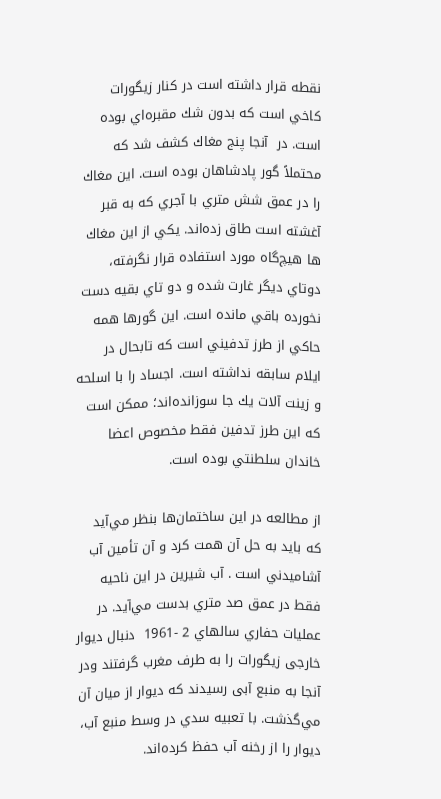نقطه قرار داشته است در كنار زيگورات كاخي است كه بدون شك مقبره‌اي بوده است. در  آنجا پنج مغاك كشف شد كه محتملاً گور پادشاهان بوده است. اين مغاك را در عمق شش متري با آجري كه به قبر آغشته است طاق زده‌اند. يكي از اين مغاك ها هيچ‌گاه مورد استفاده قرار نگرفته، دوتاي ديگر غارت شده و دو تاي بقيه دست نخورده باقي مانده است. اين گورها همه حاكي از طرز تدفيني است كه تابحال در ايلام سابقه نداشته است. اجساد را با اسلحه و زينت آلات يك جا سوزانده‌اند؛ ممكن است كه اين طرز تدفين فقط مخصوص اعضا خاندان سلطنتي بوده است.

از مطالعه در اين ساختمان‌ها بنظر مي‌آيد كه بايد به حل آن همت كرد و آن تأمين آب آشاميدني است . آب شيرين در اين ناحيه فقط در عمق صد متري بدست مي‌آيد. در عمليات حفاري سالهاي 2 -1961  دنبال ديوار خارجی زيگورات را به طرف مغرب گرفتند ودر آنجا به منبع آبی رسيدند که ديوار از ميان آن مي‌گذشت. با تعبيه سدي در وسط منبع آب، ديوار را از رخنه آب حفظ كرده‌اند.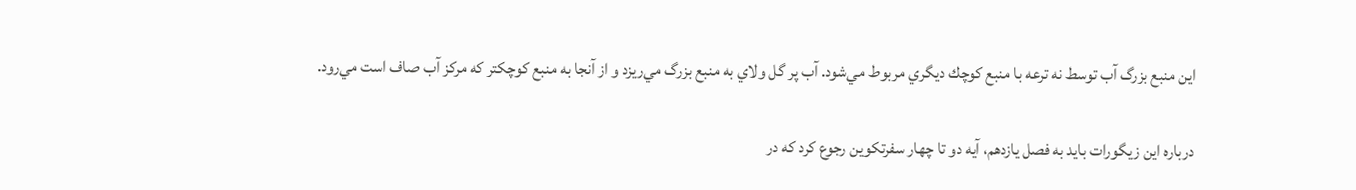اين منبع بزرگ آب توسط نه ترعه با منبع كوچك ديگري مربوط مي‌شود. آب پر گل ولاي به منبع بزرگ مي‌ريزد و از آنجا به منبع كوچكتر كه مركز آب صاف است مي‌رود.

درباره اين زيگورات بايد به فصل يازدهم، آيه دو تا چهار سفرتكوين رجوع كرد كه در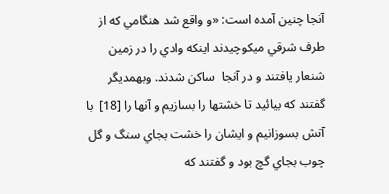آنجا چنين آمده است: «و واقع شد هنگامي كه از طرف شرقي ميكوچيدند اينكه وادي را در زمين شنعار يافتند و در آنجا  ساكن شدند. وبهمديگر گفتند كه بيائيد تا خشتها را بسازيم و آنها را [18]  با آتش بسوزانيم و ايشان را خشت بجاي سنگ و گل چوب بجاي گچ بود و گفتند كه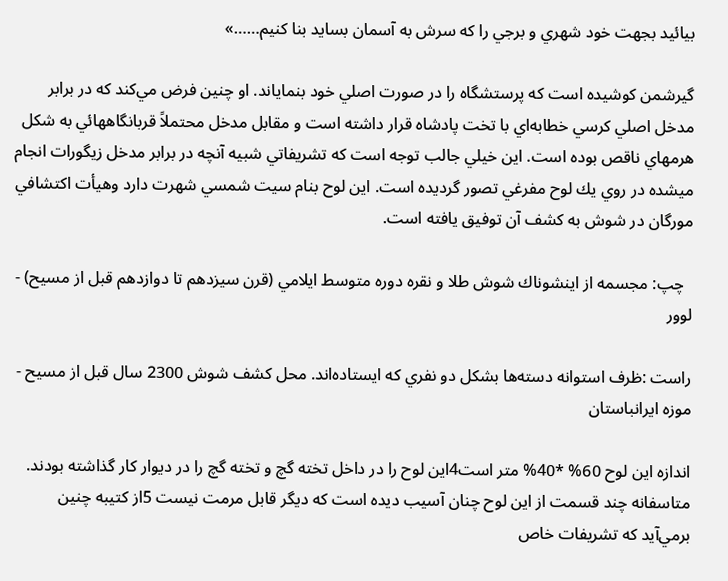بيائيد بجهت خود شهري و برجي را كه سرش به آسمان بسايد بنا كنيم……»

گيرشمن كوشيده است كه پرستشگاه را در صورت اصلي خود بنماياند. او چنين فرض مي‌كند كه در برابر مدخل اصلي كرسي خطابه‌اي با تخت پادشاه قرار داشته است و مقابل مدخل محتملاً قربانگاههائي به شكل هرمهاي ناقص بوده است. اين خيلي جالب توجه است كه تشريفاتي شبيه آنچه در برابر مدخل زيگورات انجام ميشده در روي يك لوح مفرغي تصور گرديده است. اين لوح بنام سيت شمسي شهرت دارد وهيأت اكتشافي مورگان در شوش به كشف آن توفيق يافته است.

  چپ: مجسمه از اينشوناك شوش طلا و نقره دوره متوسط ايلامي (قرن سيزدهم تا دوازدهم قبل از مسيح) - لوور

راست :ظرف استوانه دسته‌ها بشكل دو نفري كه ايستاده‌اند. محل كشف شوش 2300 سال قبل از مسيح -  موزه ايرانباستان

اندازه اين لوح 60% *40% متر است4اين لوح را در داخل تخته گچ و تخته گچ را در ديوار كار گذاشته بودند. متاسفانه چند قسمت از اين لوح چنان آسيب ديده است كه ديگر قابل مرمت نيست 5از كتيبه چنين برمي‌آيد كه تشريفات خاص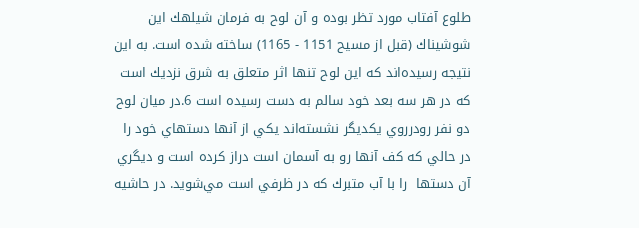طلوع آفتاب مورد تظر بوده و آن لوح به فرمان شيلهك اين شوشيناك (قبل از مسيح 1151 - 1165) ساخته شده است. به اين نتيجه رسيده‌اند كه اين لوح تنها اثر متعلق به شرق نزديك است كه در هر سه بعد خود سالم به دست رسيده است 6.در ميان لوح دو نفر رودرروي يكديگر نشسته‌اند يكي از آنها دستهاي خود را در حالي كه كف آنها رو به آسمان است دراز كرده است و ديگري آن دستها  را با آب متبرك كه در ظرفي است مي‌شويد. در حاشيه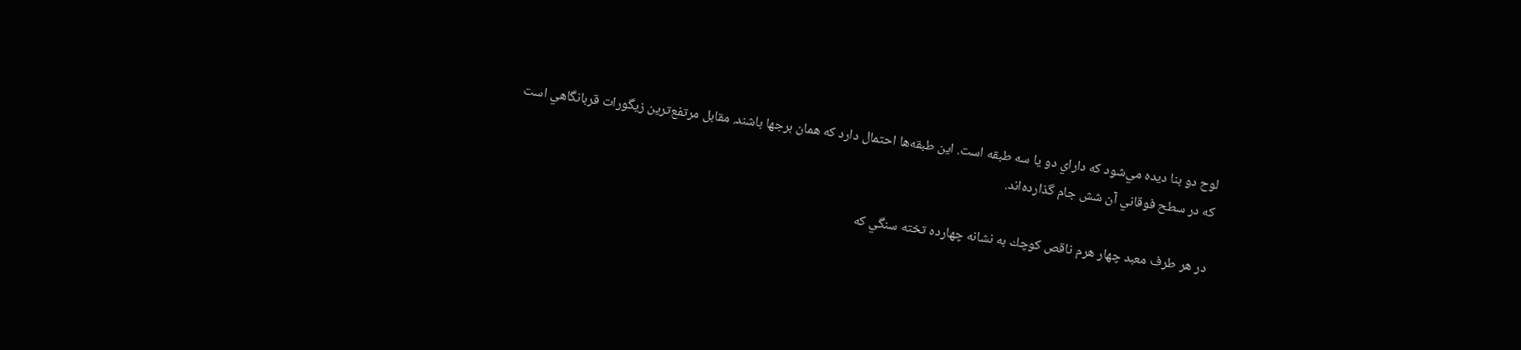لوح دو بنا ديده مي‌شود كه داراي دو يا سه طبقه است. اين طبقه‌ها احتمال دارد كه همان برجها باشند. مقابل مرتفع‌ترين زيگورات قربانگاهي است كه در سطح فوقاني آن شش جام ‌گذارده‌اند.

در هر طرف معبد چهار هرم ناقص كوچك به نشانه چهارده تخته سنگي كه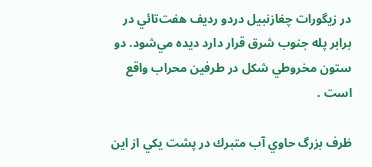در زيگورات چغازنبيل دردو رديف هفت‌تائي در برابر پله جنوب شرق قرار دارد ديده مي‌شود. دو ستون مخروطي شكل در طرفين محراب واقع است .

ظرف بزرگ حاوي آب متبرك در پشت يكي از اين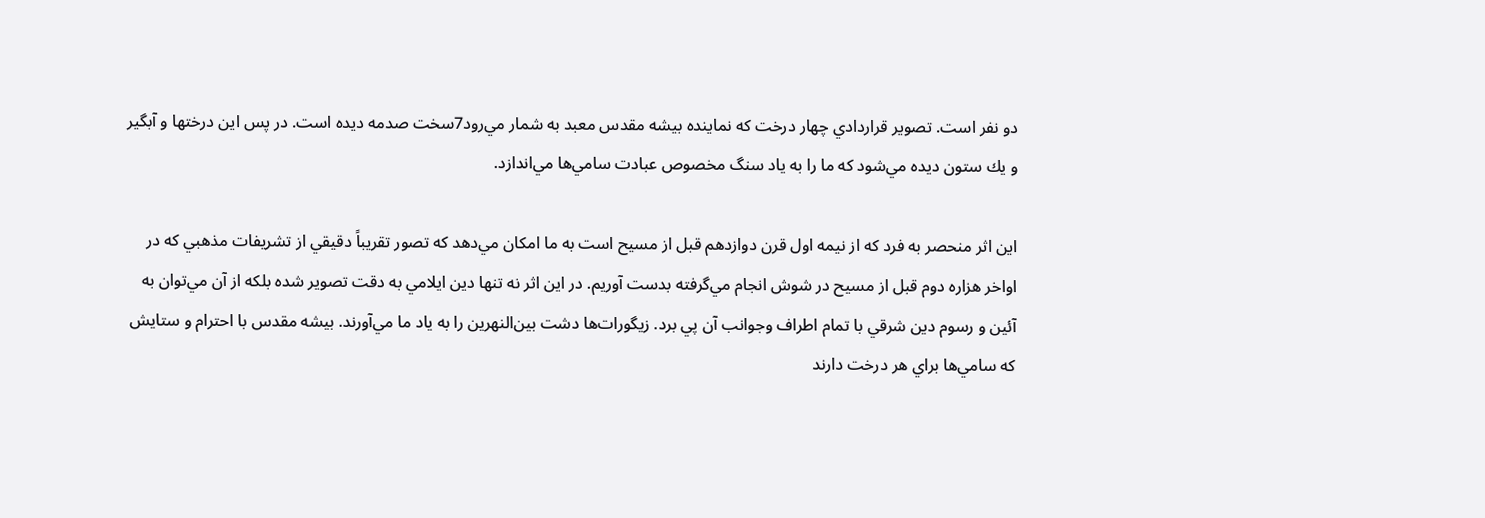دو نفر است. تصوير قراردادي چهار درخت كه نماينده بيشه مقدس معبد به شمار مي‌رود7سخت صدمه ديده است. در پس اين درختها و آبگير و يك ستون ديده مي‌شود كه ما را به ياد سنگ مخصوص عبادت سامي‌ها مي‌اندازد.

اين اثر منحصر به فرد كه از نيمه اول قرن دوازدهم قبل از مسيح است به ما امكان مي‌دهد كه تصور تقريباً دقيقي از تشريفات مذهبي كه در اواخر هزاره دوم قبل از مسيح در شوش انجام مي‌گرفته بدست آوريم. در اين اثر نه تنها دين ايلامي به دقت تصوير شده بلكه از آن مي‌توان به آئين و رسوم دين شرقي با تمام اطراف وجوانب آن پي برد. زيگورات‌ها دشت بين‌النهرين را به ياد ما مي‌آورند. بيشه مقدس با احترام و ستايش كه سامي‌ها براي هر درخت دارند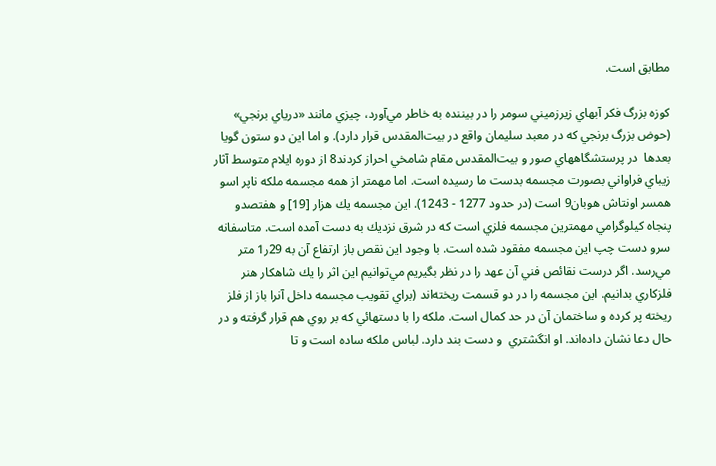مطابق است.

كوزه بزرگ فكر آبهاي زيرزميني سومر را در بيننده به خاطر مي‌آورد، چيزي مانند «درياي برنجي» (حوض بزرگ برنجي كه در معبد سليمان واقع در بيت‌المقدس قرار دارد). و اما اين دو ستون گويا بعدها  در پرستشگاههاي صور و بيت‌المقدس مقام شامخي احراز كردند8 از دوره ايلام متوسط آثار زيباي فراواني بصورت مجسمه بدست ما رسيده است. اما مهمتر از همه مجسمه ملكه ناپر اسو همسر اونتاش هوبان9 است (در حدود 1277 - 1243). اين مجسمه يك هزار [19] و هفتصدو پنجاه كيلوگرامي مهمترين مجسمه فلزي است كه در شرق نزديك به دست آمده است. متاسفانه سرو دست چپ اين مجسمه مفقود شده است. با وجود اين نقص باز ارتفاع آن به 29ر1 متر مي‌رسد. اگر درست نقائص فني آن عهد را در نظر بگيريم مي‌توانيم اين اثر را يك شاهكار هنر فلزكاري بدانيم. اين مجسمه را در دو قسمت ريخته‌اند (براي تقويب مجسمه داخل آنرا باز از فلز ريخته پر كرده و ساختمان آن در حد كمال است. ملكه را با دستهائي كه بر روي هم قرار گرفته و در حال دعا نشان داده‌اند. او انگشتري  و دست بند دارد. لباس ملكه ساده است و تا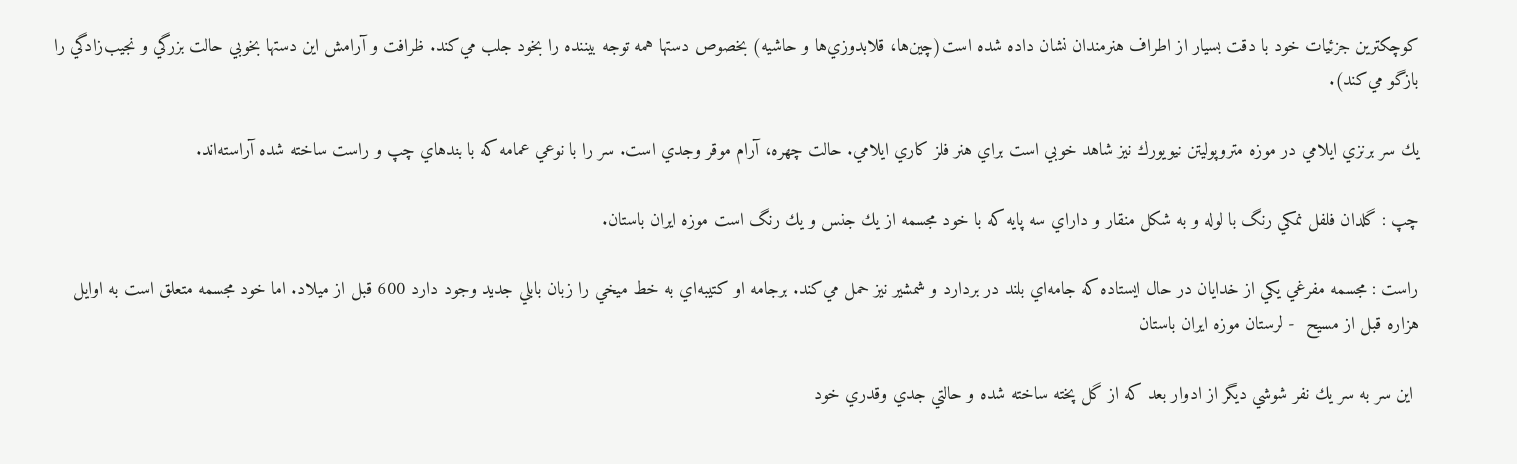كوچكترين جزئيات خود با دقت بسيار از اطراف هنرمندان نشان داده شده است(چين‌ها، قلابدوزي‌ها و حاشيه) بخصوص دستها همه توجه بيننده را بخود جلب مي‌كند. ظرافت و آرامش اين دستها بخوبي حالت بزرگي و نجيب‌زادگي را بازگو مي‌كند).

يك سر برنزي ايلامي در موزه متروپوليتن نيويورك نيز شاهد خوبي است براي هنر فلز كاري ايلامي. حالت چهره، آرام موقر وجدي است. سر را با نوعي عمامه كه با بندهاي چپ و راست ساخته شده آراسته‌اند.

چپ : گلدان فلفل نمكي رنگ با لوله و به شكل منقار و داراي سه پايه كه با خود مجسمه از يك جنس و يك رنگ است موزه ايران باستان.

راست : مجسمه مفرغي يكي از خدايان در حال ايستاده كه جامه‌اي بلند در بردارد و شمشير نيز حمل مي‌كند. برجامه او كتيبه‌اي به خط ميخي را زبان بابلي جديد وجود دارد 600 قبل از ميلاد. اما خود مجسمه متعلق است به اوايل هزاره قبل از مسيح  - لرستان موزه ايران باستان

 اين سر به سر يك نفر شوشي ديگر از ادوار بعد كه از گل پخته ساخته شده و حالتي جدي وقدري خود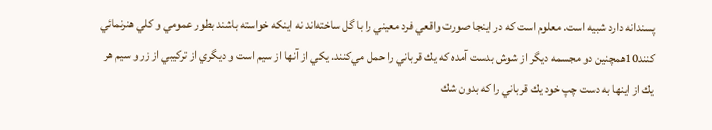پسندانه دارد شبيه است. معلوم است كه در اينجا صورت واقعي فرد معيني را با گل ساخته‌اند نه اينكه خواسته باشند بطور عمومي و كلي هنرنمائي كنند10همچنين دو مجسمه ديگر از شوش بدست آمده كه يك قرباني را حمل مي‌كنند. يكي از آنها از سيم است و ديگري از تركيبي از زر و سيم هر يك از اينها به دست چپ خود يك قرباني را كه بدون شك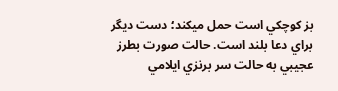بز كوچكي است حمل ميكند؛ دست ديگر براي دعا بلند است. حالت صورت بطرز عجيبي به حالت سر برنزي ايلامي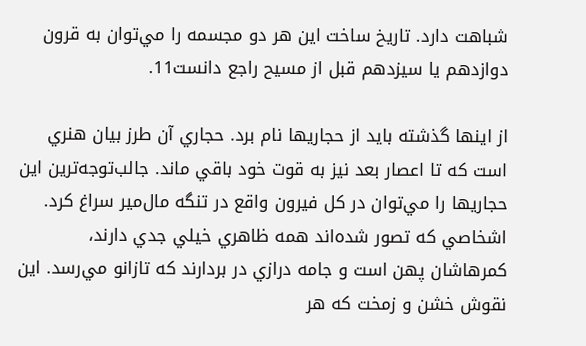شباهت دارد. تاريخ ساخت اين هر دو مجسمه را مي‌توان به قرون دوازدهم يا سيزدهم قبل از مسيح راجع دانست11.

از اينها گذشته بايد از حجاريها نام برد. حجاري آن طرز بيان هنري است كه تا اعصار بعد نيز به قوت خود باقي ماند. جالب‌توجه‌ترين اين حجاريها را مي‌توان در كل فيرون واقع در تنگه مال‌مير سراغ كرد. اشخاصي كه تصور شده‌اند همه ظاهري خيلي جدي دارند، كمرهاشان پهن است و جامه درازي در بردارند كه تازانو مي‌رسد. اين نقوش خشن و زمخت كه هر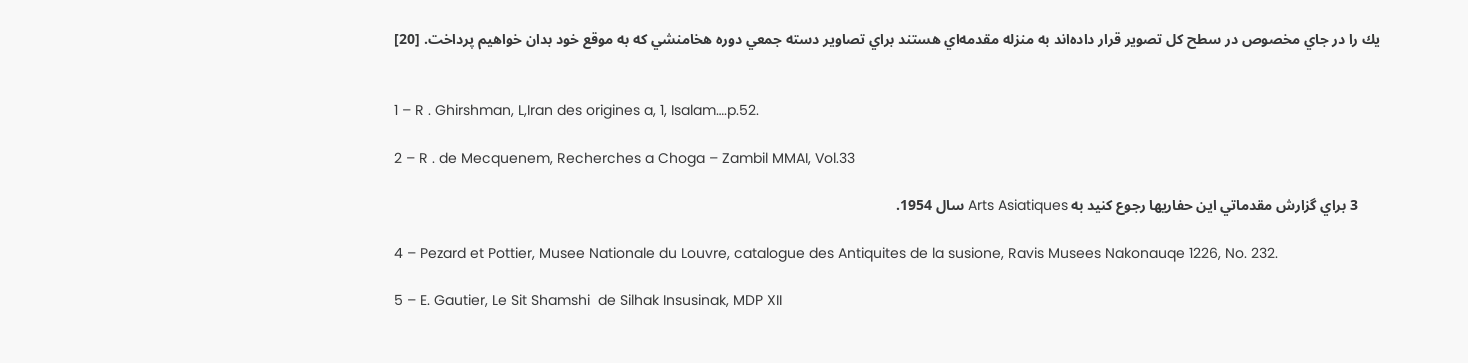يك را در جاي مخصوص در سطح كل تصوير قرار داده‌اند به منزله مقدمه‌اي هستند براي تصاوير دسته جمعي دوره هخامنشي كه به موقع خود بدان خواهيم پرداخت. [20]


1 – R . Ghirshman, L,Iran des origines a, 1, Isalam….p.52.

2 – R . de Mecquenem, Recherches a Choga – Zambil MMAI, Vol.33

      3 براي گزارش مقدماتي اين حفاريها رجوع كنيد به Arts Asiatiques سال 1954.

4 – Pezard et Pottier, Musee Nationale du Louvre, catalogue des Antiquites de la susione, Ravis Musees Nakonauqe 1226, No. 232.

5 – E. Gautier, Le Sit Shamshi  de Silhak Insusinak, MDP XII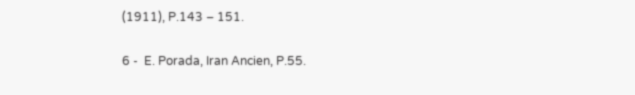(1911), P.143 – 151.

6 -  E. Porada, Iran Ancien, P.55.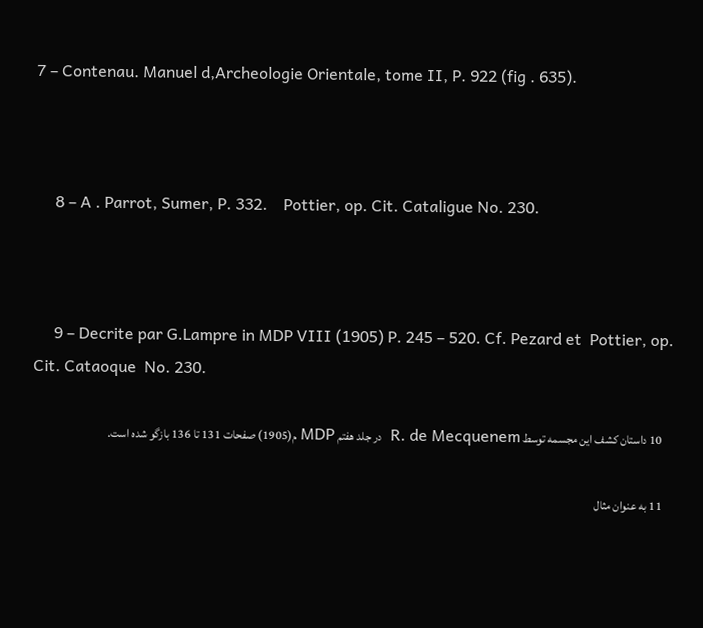7 – Contenau. Manuel d,Archeologie Orientale, tome II, P. 922 (fig . 635).



     8 – A . Parrot, Sumer, P. 332.    Pottier, op. Cit. Cataligue No. 230.



     9 – Decrite par G.Lampre in MDP VIII (1905) P. 245 – 520. Cf. Pezard et  Pottier, op. Cit. Cataoque  No. 230.

    10 داستان كشف اين مجسمه توسط R. de Mecquenem  در جلد هفتم MDP م(1905) صفحات 131 تا 136 بازگو شده است.

    11 به عنوان مثال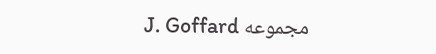مجموعه J. Goffard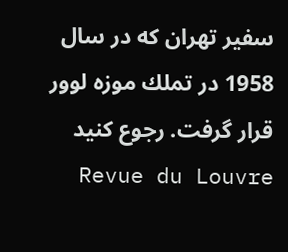سفير تهران كه در سال 1958 در تملك موزه لوور قرار گرفت. رجوع كنيد Revue du Louvre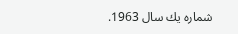شماره يك سال 1963.